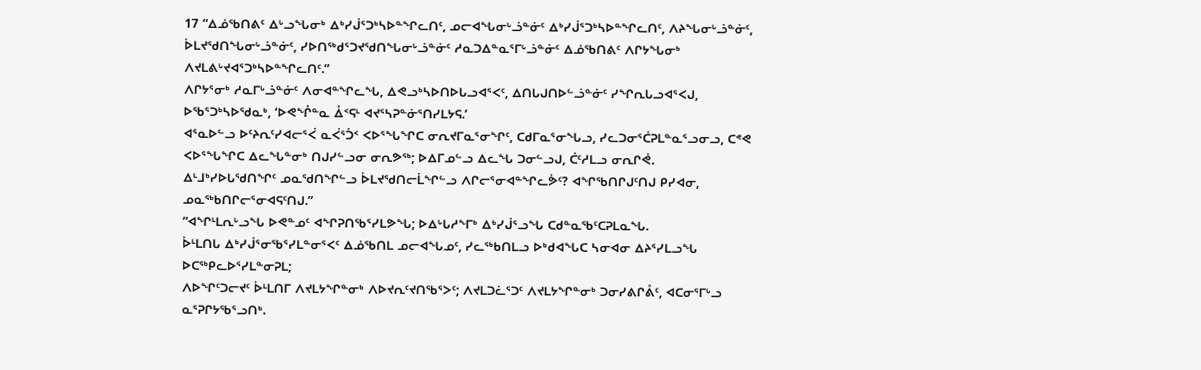17 “ᐃᓅᖃᑎᕕᑦ ᐃᒡᓗᖓᓂᒃ ᐃᒃᓯᒎᕐᑐᒃᓴᐅᓐᖏᓚᑎᑦ, ᓄᓕᐊᖓᓂᒡᓘᓐᓃᑦ ᐃᒃᓯᒎᕐᑐᒃᓴᐅᓐᖏᓚᑎᑦ, ᐱᔨᖓᓂᒡᓘᓐᓃᑦ, ᐆᒪᔪᖁᑎᖓᓂᒡᓘᓐᓃᑦ, ᓯᐅᑎᖅᑯᕐᑐᔪᖁᑎᖓᓂᒡᓘᓐᓃᑦ ᓱᓇᑐᐃᓐᓇᕐᒥᒡᓘᓐᓃᑦ ᐃᓅᖃᑎᕕᑦ ᐱᒋᔭᖓᓂᒃ ᐱᔪᒪᕕᒡᔪᐊᕐᑐᒃᓴᐅᓐᖏᓚᑎᑦ.”
ᐱᒋᔭᕐᓂᒃ ᓱᓇᒥᒡᓘᓐᓃᑦ ᐱᓂᐊᓐᖏᓚᖓ, ᐃᕙᓗᒃᓴᐅᑎᐅᒐᓗᐊᕐᐸᑦ, ᐃᑎᒐᒍᑎᐅᓪᓘᓐᓃᑦ ᓯᖏᕆᒐᓗᐊᕐᐸᒍ, ᐅᖃᕐᑐᒃᓴᐅᖁᓇᒃ, ‘ᐅᕙᖕᒊᓐᓇ ᐂᑉᕋᒻ ᐊᔪᕐᓴᕈᓐᓃᕐᑎᓯᒪᔭᕋ.’
ᐊᕐᓇᐅᓪᓗ ᐅᑦᔨᕆᑦᓯᐊᓕᕐᐹ ᓇᐹᕐᑑᑉ ᐸᐅᕐᖓᖏᑕ ᓂᕆᔪᒥᓇᕐᓂᖏᑦ, ᑕᑯᒥᓇᕐᓂᖓᓗ, ᓯᓚᑐᓂᕐᑖᕈᒪᓐᓇᕐᓗᓂᓗ, ᑕᕝᕙ ᐸᐅᕐᖓᖏᑕ ᐃᓚᖓᓐᓂᒃ ᑎᒍᓯᓪᓗᓂ ᓂᕆᕗᖅ; ᐅᐃᒥᓄᓪᓗ ᐃᓚᖓ ᑐᓂᓪᓗᒍ, ᑖᑦᓱᒪᓗ ᓂᕆᒋᕚ.
ᐃᒻᒧᒃᓯᐅᒐᖁᑎᖏᑦ ᓄᓇᖁᑎᖏᓪᓗ ᐆᒪᔪᖁᑎᓕᒫᖏᓪᓗ ᐱᒋᓕᕐᓂᐊᓐᖏᓚᕘᑦ? ᐊᖏᖃᑎᒋᒍᑦᑎᒍ ᑭᓯᐊᓂ, ᓄᓇᖅᑲᑎᒋᓕᕐᓂᐊᕋᑦᑎᒍ.”
“ᐊᖏᒻᒪᕆᒡᓗᖓ ᐅᕙᓐᓄᑦ ᐊᖏᕈᑎᖃᕐᓯᒪᕗᖓ; ᐅᐃᒡᒐᓱᖕᒥᒃ ᐃᒃᓯᒎᕐᓗᖓ ᑕᑯᓐᓇᖃᑦᑕᕈᒪᓇᖓ.
ᐆᒻᒪᑎᒐ ᐃᒃᓯᒎᕐᓂᖃᕐᓯᒪᓐᓂᕐᐸᑦ ᐃᓅᖃᑎᒪ ᓄᓕᐊᖓᓄᑦ, ᓯᓚᖅᑲᑎᒪᓗ ᐅᒃᑯᐊᖓᑕ ᓴᓂᐊᓂ ᐃᔨᕐᓯᒪᓗᖓ ᐅᑕᖅᑭᓚᐅᕐᓯᒪᓐᓂᕈᒪ;
ᐱᐅᖏᑦᑐᓕᔪᑦ ᐆᒻᒪᑎᒥ ᐱᔪᒪᔭᖏᓐᓂᒃ ᐱᐅᔪᕆᑦᔪᑎᖃᕐᐳᑦ; ᐱᔪᒪᑐᓛᕐᑐᑦ ᐱᔪᒪᔭᖏᓐᓂᒃ ᑐᓂᓯᕕᒋᕔᑦ, ᐊᑕᓂᕐᒥᒡᓗ ᓇᕐᕈᒋᔭᖃᕐᓗᑎᒃ.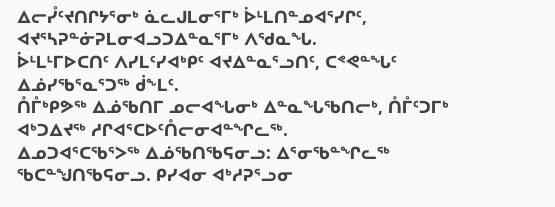ᐃᓕᓮᑦᔪᑎᒋᔭᕐᓂᒃ ᓈᓚᒍᒪᓂᕐᒥᒃ ᐆᒻᒪᑎᓐᓄᐊᕐᓯᒋᑦ, ᐊᔪᕐᓴᕈᓐᓃᕈᒪᓂᐊᓗᑐᐃᓐᓇᕐᒥᒃ ᐱᖁᓇᖓ.
ᐆᒻᒪᒻᒥᐅᑕᑎᑦ ᐱᓯᒪᑦᓯᐊᒃᑭᑦ ᐊᔪᐃᓐᓇᕐᓗᑎᑦ, ᑕᕝᕙᓐᖓᑦ ᐃᓅᓯᖃᕐᓇᕐᑐᖅ ᑰᖕᒪᑦ.
ᑍᒤᒃᑭᕗᖅ ᐃᓅᖃᑎᒥ ᓄᓕᐊᖓᓂᒃ ᐃᓐᓇᖓᖃᑎᓕᒃ, ᑍᒤᑦᑐᒥᒃ ᐊᒃᑐᐃᔪᖅ ᓱᒋᐊᕐᑕᐅᑦᑍᓕᓂᐊᓐᖏᓚᖅ.
ᐃᓄᑐᐊᕐᑕᖃᕐᐳᖅ ᐃᓅᖃᑎᖃᕋᓂᓗ: ᐃᕐᓂᖃᓐᖏᓚᖅ ᖃᑕᓐᖑᑎᖃᕋᓂᓗ. ᑭᓯᐊᓂ ᐊᒃᓱᕈᕐᓗᓂ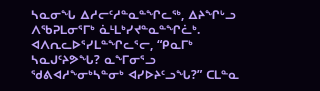ᓴᓇᓂᖓ ᐃᓱᓕᑦᓱᓐᓇᓐᖏᓚᖅ, ᐃᔨᖏᒡᓗ ᐱᖃᕈᒪᓂᕐᒥᒃ ᓈᒻᒪᒃᓯᔪᓐᓇᓐᖏᓛᒃ. ᐊᐱᕆᓚᐅᕐᓯᒪᓐᖏᓚᕐᓕ, “ᑭᓇᒥᒃ ᓴᓇᒍᑦᔨᕗᖓ? ᓇᖕᒥᓂᕐᓗ ᖁᕕᐊᓱᖕᓂᒃᓴᓐᓂᒃ ᐊᓯᐅᔨᑦᓗᖓ?” ᑕᒪᓐᓇ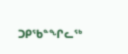ᑐᑭᖃᓐᖏᓚᖅ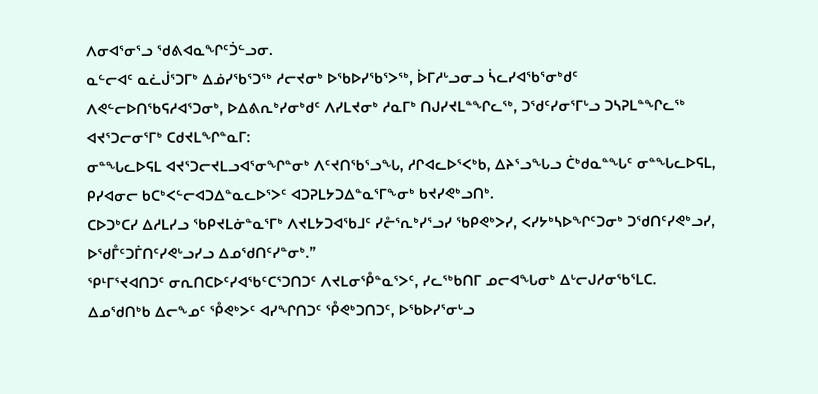ᐱᓂᐊᕐᓂᕐᓗ ᖁᕕᐊᓇᖏᑦᑑᓪᓗᓂ.
ᓇᓪᓕᐊᑦ ᓇᓛᒎᕐᑐᒥᒃ ᐃᓅᓯᖃᕐᑐᖅ ᓱᓕᔪᓂᒃ ᐅᖃᐅᓯᖃᕐᐳᖅ, ᐆᒥᓱᒡᓗᓂᓗ ᓵᓚᓯᐊᖃᕐᓂᒃᑯᑦ ᐱᕙᓪᓕᐅᑎᖃᕋᓱᐊᕐᑐᓂᒃ, ᐅᐃᕕᕆᒃᓯᓂᒃᑯᑦ ᐱᓯᒪᔪᓂᒃ ᓱᓇᒥᒃ ᑎᒍᓯᔪᒪᓐᖏᓚᖅ, ᑐᖁᑦᓯᓂᕐᒥᒡᓗ ᑐᓴᕈᒪᓐᖏᓚᖅ ᐊᔪᕐᑐᓕᓂᕐᒥᒃ ᑕᑯᔪᒪᖏᓐᓇᒥ:
ᓂᓐᖓᓚᐅᕋᒪ ᐊᔪᕐᑐᓕᔪᒪᓗᐊᕐᓂᖏᓐᓂᒃ ᐱᑦᔪᑎᖃᕐᓗᖓ, ᓱᒋᐊᓚᐅᕐᐸᒃᑲ, ᐃᔨᕐᓗᖓᓗ ᑖᒃᑯᓇᓐᖓᑦ ᓂᓐᖓᓚᐅᕋᒪ, ᑭᓯᐊᓂᓕ ᑲᑕᒃᐸᓪᓕᐊᑐᐃᓐᓇᓚᐅᕐᐳᑦ ᐊᑐᕈᒪᔭᑐᐃᓐᓇᕐᒥᖕᓂᒃ ᑲᔪᓯᕙᒃᓗᑎᒃ.
ᑕᐅᑐᒃᑕᓯ ᐃᓱᒪᓯᓗ ᖃᑭᔪᒪᓃᓐᓇᕐᒥᒃ ᐱᔪᒪᔭᑐᐊᖃᒧᑦ ᓯᓔᕐᕆᒃᓯᕐᓗᓯ ᖃᑭᕙᒃᐳᓯ, ᐸᓯᔭᒃᓴᐅᖏᑦᑐᓂᒃ ᑐᖁᑎᑦᓯᕙᒃᓗᓯ, ᐅᖁᒤᑦᑐᒦᑎᑦᓯᕙᒡᓗᓯᓗ ᐃᓄᖁᑎᑦᓯᓐᓂᒃ.”
ᕿᒻᒥᕐᔪᐊᑎᑐᑦ ᓂᕆᑎᑕᐅᑦᓯᐊᖃᑦᑕᕐᑐᑎᑐᑦ ᐱᔪᒪᓂᕾᓐᓇᕐᐳᑦ, ᓯᓚᖅᑲᑎᒥ ᓄᓕᐊᖓᓂᒃ ᐃᒡᓕᒍᓱᓂᖃᕐᒪᑕ.
ᐃᓄᖁᑎᒃᑲ ᐃᓕᖕᓄᑦ ᕾᕙᒃᐳᑦ ᐊᓯᖏᑎᑐᑦ ᕾᕙᒃᑐᑎᑐᑦ, ᐅᖃᐅᓯᕐᓂᒡᓗ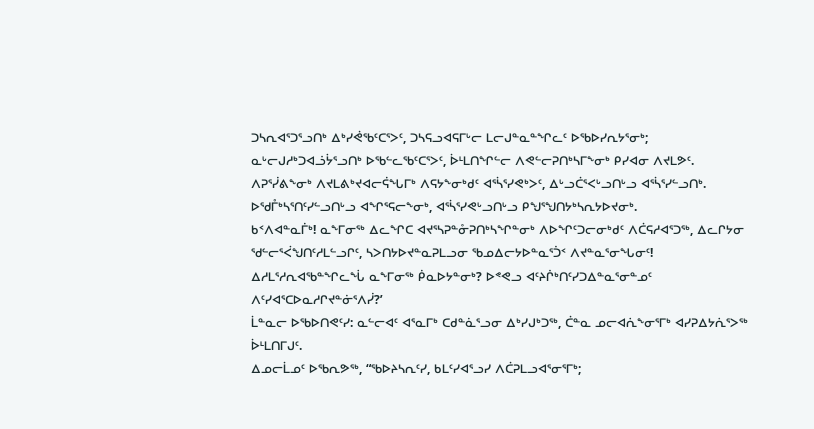ᑐᓴᕆᐊᕐᑐᕐᓗᑎᒃ ᐃᒃᓯᕚᖃᑦᑕᕐᐳᑦ, ᑐᓴᕋᓗᐊᕋᒥᒡᓕ ᒪᓕᒍᓐᓇᓐᖏᓚᑦ ᐅᖃᐅᓯᕆᔭᕐᓂᒃ; ᓇᒡᓕᒍᓱᒃᑐᐊᓘᔮᕐᓗᑎᒃ ᐅᖃᓪᓚᖃᑦᑕᕐᐳᑦ, ᐆᒻᒪᑎᖏᓪᓕ ᐱᕙᓪᓕᕈᑎᒃᓴᒥᖕᓂᒃ ᑭᓯᐊᓂ ᐱᔪᒪᕗᑦ.
ᐱᕈᕐᓰᕕᖕᓂᒃ ᐱᔪᒪᕕᒃᔪᐊᓕᕌᖓᒥᒃ ᐱᕋᔭᖕᓂᒃᑯᑦ ᐊᕐᓵᕐᓯᕙᒃᐳᑦ, ᐃᒡᓗᑖᕐᐸᒡᓗᑎᒡᓗ ᐊᕐᓵᕐᓯᓪᓗᑎᒃ. ᐅᖁᒤᒃᓴᕐᑎᑦᓯᓪᓗᑎᒡᓗ ᐊᖏᕐᕋᓕᖕᓂᒃ, ᐊᕐᓵᕐᓯᕙᒡᓗᑎᒡᓗ ᑭᖑᕐᖑᑎᔭᒃᓴᕆᔭᐅᔪᓂᒃ.
ᑲᑉᐱᐊᓐᓇᒦᒃ! ᓇᖕᒥᓂᖅ ᐃᓚᖏᑕ ᐊᔪᕐᓴᕈᓐᓁᕈᑎᒃᓴᖏᓐᓂᒃ ᐱᐅᖏᑦᑐᓕᓂᒃᑯᑦ ᐱᑖᕋᓱᐊᕐᑐᖅ, ᐃᓚᒋᔭᓂ ᖁᓪᓕᕐᐹᖑᑎᑦᓱᒪᓪᓗᒋᑦ, ᓴᐳᑎᔭᐅᔪᓐᓇᕈᒪᓗᓂ ᖃᓄᐃᓕᔭᐅᓐᓇᕐᑑᑉ ᐱᔪᓐᓇᕐᓂᖓᓂᑦ!
ᐃᓱᒪᕐᓱᕆᐊᖃᓐᖏᓚᖔ ᓇᖕᒥᓂᖅ ᑮᓇᐅᔭᓐᓂᒃ? ᐅᕝᕙᓗ ᐊᑦᔨᒌᒃᑎᑦᓯᑐᐃᓐᓇᕐᓂᓐᓄᑦ ᐱᑦᓯᐊᕐᑕᐅᓇᓱᒋᔪᓐᓃᕐᐱᓰ?’
ᒫᓐᓇᓕ ᐅᖃᐅᑎᕙᑦᓯ: ᓇᓪᓕᐊᑦ ᐊᕐᓇᒥᒃ ᑕᑯᓐᓈᕐᓗᓂ ᐃᒃᓯᒍᒃᑐᖅ, ᑖᓐᓇ ᓄᓕᐊᕇᖕᓂᕐᒥᒃ ᐊᓯᕈᐃᔭᕇᕐᐳᖅ ᐆᒻᒪᑎᒥᒍᑦ.
ᐃᓄᓕᒫᓄᑦ ᐅᖃᕆᕗᖅ, “ᖃᐅᔨᓴᕆᑦᓯ, ᑲᒪᑦᓯᐊᕐᓗᓯ ᐱᑖᕈᒪᓗᐊᕐᓂᕐᒥᒃ;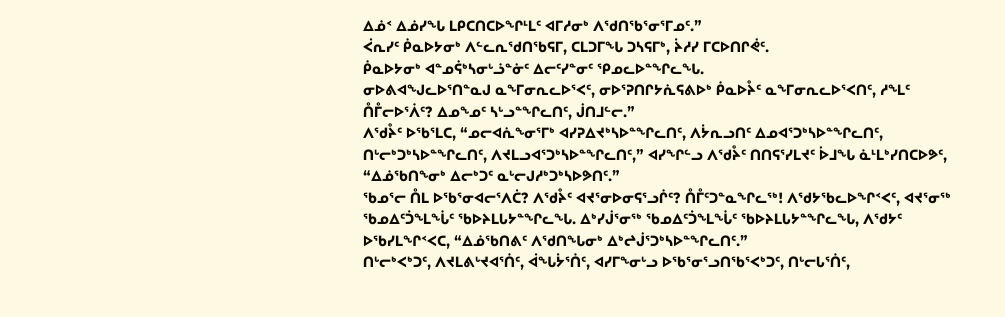ᐃᓅᑉ ᐃᓅᓯᖓ ᒪᑭᑕᑎᑕᐅᖏᒻᒪᑦ ᐊᒥᓱᓂᒃ ᐱᖁᑎᖃᕐᓂᕐᒥᓄᑦ.”
ᐹᕆᓯᑦ ᑮᓇᐅᔭᓂᒃ ᐱᓪᓚᕆᖁᑎᖃᕋᒥ, ᑕᒪᑐᒥᖓ ᑐᓴᕋᒥᒃ, ᔩᓱᓯ ᒥᑕᐅᑎᒋᕚᑦ.
ᑮᓇᐅᔭᓂᒃ ᐊᓐᓄᕌᒃᓴᓂᒡᓘᓐᓃᑦ ᐃᓕᑦᓯᓐᓂᑦ ᕿᓄᓚᐅᓐᖏᓚᖓ.
ᓂᐅᕕᐊᖑᓚᐅᕐᑎᓐᓇᒍ ᓇᖕᒥᓂᕆᓚᐅᕐᐸᑦ, ᓂᐅᕐᕈᑎᒋᔭᕇᕋᕕᐅᒃ ᑮᓇᐅᔧᑦ ᓇᖕᒥᓂᕆᓚᐅᕐᐸᑎᑦ, ᓱᖕᒪᑦ ᑍᒤᓕᐅᕐᐲᑦ? ᐃᓄᖕᓄᑦ ᓴᒡᓗᓐᖏᓚᑎᑦ, ᒎᑎᒧᓪᓕ.”
ᐱᖁᔧᑦ ᐅᖃᕐᒪᑕ, “ᓄᓕᐊᕇᖕᓂᕐᒥᒃ ᐊᓯᕈᐃᔪᒃᓴᐅᓐᖏᓚᑎᑦ, ᐱᔮᕆᓗᑎᑦ ᐃᓄᐊᕐᑐᒃᓴᐅᓐᖏᓚᑎᑦ, ᑎᒡᓕᒃᑐᒃᓴᐅᓐᖏᓚᑎᑦ, ᐱᔪᒪᓗᐊᕐᑐᒃᓴᐅᓐᖏᓚᑎᑦ,” ᐊᓯᖏᓪᓗ ᐱᖁᔧᑦ ᑎᑎᕋᕐᓯᒪᔪᑦ ᐆᒧᖓ ᓈᒻᒪᒃᓯᑎᑕᐅᕗᑦ, “ᐃᓅᖃᑎᖕᓂᒃ ᐃᓕᒃᑐᑦ ᓇᒡᓕᒍᓱᒃᑐᒃᓴᐅᕗᑎᑦ.”
ᖃᓄᕐᓕ ᑍᒪ ᐅᖃᕐᓂᐊᓕᕐᐱᑖ? ᐱᖁᔧᑦ ᐊᔪᕐᓂᐅᓂᕋᕐᓗᒌᑦ? ᑍᒤᑦᑐᓐᓇᖏᓚᖅ! ᐱᖁᔭᖃᓚᐅᖏᑉᐸᑦ, ᐊᔪᕐᓂᖅ ᖃᓄᐃᑦᑑᖕᒪᖔᑦ ᖃᐅᔨᒪᒐᔭᓐᖏᓚᖓ. ᐃᒃᓯᒎᕐᓂᖅ ᖃᓄᐃᑦᑑᖕᒪᖔᑦ ᖃᐅᔨᒪᒐᔭᓐᖏᓚᖓ, ᐱᖁᔭᑦ ᐅᖃᓯᒪᖏᑉᐸᑕ, “ᐃᓅᖃᑎᕕᑦ ᐱᖁᑎᖓᓂᒃ ᐃᒃᖠᒎᕐᑐᒃᓴᐅᓐᖏᓚᑎᑦ.”
ᑎᒡᓕᒃᐸᒃᑐᑦ, ᐱᔪᒪᕕᒡᔪᐊᕐᑏᑦ, ᐋᖓᔮᕐᑏᑦ, ᐊᓯᒥᖕᓂᒡᓗ ᐅᖃᕐᓂᕐᓗᑎᖃᕐᐸᒃᑐᑦ, ᑎᒡᓕᒐᕐᑏᑦ,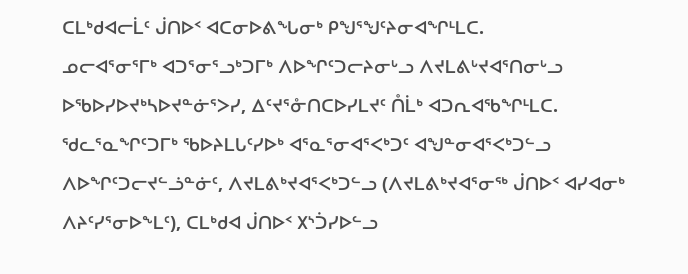ᑕᒪᒃᑯᐊᓕᒫᑦ ᒎᑎᐅᑉ ᐊᑕᓂᐅᕕᖓᓂᒃ ᑭᖑᕐᖑᑦᔨᓂᐊᖏᒻᒪᑕ.
ᓄᓕᐊᕐᓂᕐᒥᒃ ᐊᑐᕐᓂᕐᓗᒃᑐᒥᒃ ᐱᐅᖏᑦᑐᓕᔨᓂᒡᓗ ᐱᔪᒪᕕᒡᔪᐊᕐᑎᓂᒡᓗ ᐅᖃᐅᓯᐅᔪᒃᓴᐅᔪᓐᓃᕐᐳᓯ, ᐃᑦᔪᕐᓁᑎᑕᐅᓯᒪᔪᑦ ᑍᒫᒃ ᐊᑐᕆᐊᖃᖏᒻᒪᑕ.
ᖁᓚᕐᓇᖏᑦᑐᒥᒃ ᖃᐅᔨᒪᒐᑦᓯᐅᒃ ᐊᕐᓇᕐᓂᐊᕐᐸᒃᑐᑦ ᐊᖑᓐᓂᐊᕐᐸᒃᑐᓪᓗ ᐱᐅᖏᑦᑐᓕᔪᓪᓘᓐᓃᑦ, ᐱᔪᒪᕕᒃᔪᐊᕐᐸᒃᑐᓪᓗ (ᐱᔪᒪᕕᒃᔪᐊᕐᓂᖅ ᒎᑎᐅᑉ ᐊᓯᐊᓂᒃ ᐱᔨᑦᓯᕐᓂᐅᖕᒪᑦ), ᑕᒪᒃᑯᐊ ᒎᑎᐅᑉ ᙭ᔅᑑᓯᐅᓪᓗ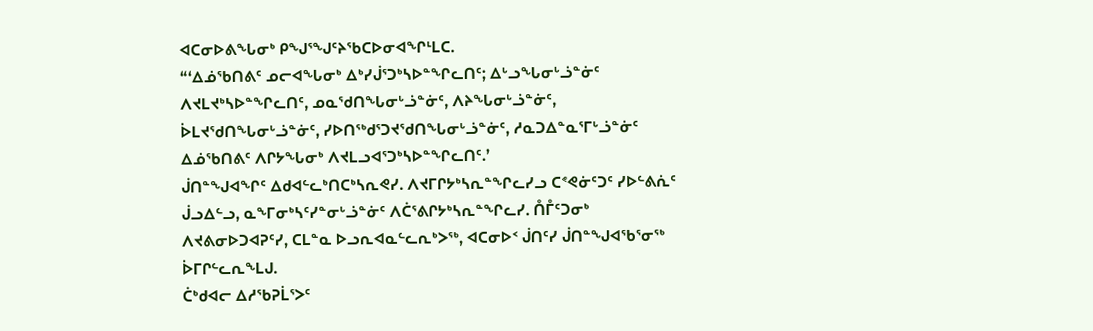ᐊᑕᓂᐅᕕᖓᓂᒃ ᑭᖑᕐᖑᑦᔨᖃᑕᐅᓂᐊᖏᒻᒪᑕ.
“‘ᐃᓅᖃᑎᕕᑦ ᓄᓕᐊᖓᓂᒃ ᐃᒃᓯᒎᕐᑐᒃᓴᐅᓐᖏᓚᑎᑦ; ᐃᒡᓗᖓᓂᒡᓘᓐᓃᑦ ᐱᔪᒪᔪᒃᓴᐅᓐᖏᓚᑎᑦ, ᓄᓇᖁᑎᖓᓂᒡᓘᓐᓃᑦ, ᐱᔨᖓᓂᒡᓘᓐᓃᑦ, ᐆᒪᔪᖁᑎᖓᓂᒡᓘᓐᓃᑦ, ᓯᐅᑎᖅᑯᕐᑐᔪᖁᑎᖓᓂᒡᓘᓐᓃᑦ, ᓱᓇᑐᐃᓐᓇᕐᒥᒡᓘᓐᓃᑦ ᐃᓅᖃᑎᕕᑦ ᐱᒋᔭᖓᓂᒃ ᐱᔪᒪᓗᐊᕐᑐᒃᓴᐅᓐᖏᓚᑎᑦ.’
ᒎᑎᓐᖑᐊᖏᑦ ᐃᑯᐊᓪᓚᒃᑎᑕᒃᓴᕆᕙᓯ. ᐱᔪᒥᒋᔭᒃᓴᕆᓐᖏᓚᓯᓗ ᑕᕝᕙᓃᑦᑐᑦ ᓯᐅᓪᕕᕇᑦ ᒎᓗᐃᓪᓗ, ᓇᖕᒥᓂᒃᓴᑦᓯᓐᓂᒡᓘᓐᓃᑦ ᐱᑖᕐᕕᒋᔭᒃᓴᕆᓐᖏᓚᓯ. ᑍᒤᑦᑐᓂᒃ ᐱᔪᕕᓂᐅᑐᐊᕈᑦᓯ, ᑕᒪᓐᓇ ᐅᓗᕆᐊᓇᓪᓚᕆᒃᐳᖅ, ᐊᑕᓂᐅᑉ ᒎᑎᑦᓯ ᒎᑎᓐᖑᐊᖃᕐᓂᖅ ᐆᒥᒋᓪᓚᕆᖕᒪᒍ.
ᑖᒃᑯᐊᓕ ᐃᓱᖃᕈᒫᕐᐳᑦ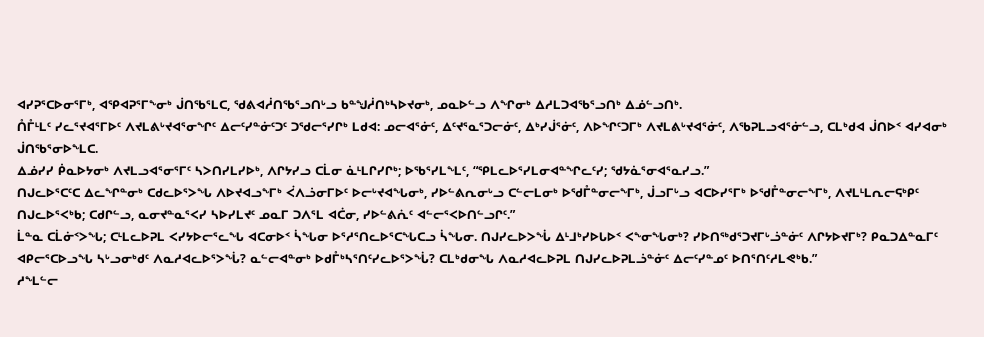ᐊᓯᕈᕐᑕᐅᓂᕐᒥᒃ, ᐊᕿᐊᕈᕐᒥᖕᓂᒃ ᒎᑎᖃᕐᒪᑕ, ᖁᕕᐊᓲᑎᖃᕐᓗᑎᒡᓗ ᑲᓐᖑᓲᑎᒃᓴᐅᔪᓂᒃ, ᓄᓇᐅᓪᓗ ᐱᖏᓂᒃ ᐃᓱᒪᑐᐊᖃᕐᓗᑎᒃ ᐃᓅᓪᓗᑎᒃ.
ᑍᒤᒻᒪᑦ ᓯᓚᕐᔪᐊᕐᒥᐅᑦ ᐱᔪᒪᕕᒡᔪᐊᕐᓂᖏᑦ ᐃᓕᑦᓯᓐᓃᑦᑐᑦ ᑐᖁᓕᕐᓯᒋᒃ ᒪᑯᐊ: ᓄᓕᐊᕐᓃᑦ, ᐃᑦᔪᕐᓇᕐᑐᓕᓃᑦ, ᐃᒃᓯᒎᕐᓃᑦ, ᐱᐅᖏᑦᑐᒥᒃ ᐱᔪᒪᕕᒡᔪᐊᕐᓃᑦ, ᐱᖃᕈᒪᓗᐊᕐᓃᓪᓗ, ᑕᒪᒃᑯᐊ ᒎᑎᐅᑉ ᐊᓯᐊᓂᒃ ᒎᑎᖃᕐᓂᐅᖕᒪᑕ.
ᐃᓅᓯᓯ ᑮᓇᐅᔭᓂᒃ ᐱᔪᒪᓗᐊᕐᓂᕐᒥᑦ ᓴᐳᑎᓯᒪᓯᐅᒃ, ᐱᒋᔭᓯᓗ ᑕᒫᓂ ᓈᒻᒪᒋᓯᒋᒃ; ᐅᖃᕐᓯᒪᖕᒪᑦ, “ᕿᒪᓚᐅᕐᓯᒪᓂᐊᓐᖏᓚᑦᓯ; ᖁᔭᓈᕐᓂᐊᕐᓇᓯᓗ.”
ᑎᒍᓚᐅᕐᑕᑦᑕ ᐃᓚᖏᓐᓂᒃ ᑕᑯᓚᐅᕐᐳᖓ ᐱᐅᔪᐊᓗᖕᒥᒃ ᐹᐱᓘᓂᒥᐅᑦ ᐅᓕᒡᔪᐊᖓᓂᒃ, ᓯᐅᓪᕕᕆᓂᒡᓗ ᑕᓪᓕᒪᓂᒃ ᐅᖁᒤᓐᓂᓕᖕᒥᒃ, ᒎᓗᒥᒡᓗ ᐊᑕᐅᓯᕐᒥᒃ ᐅᖁᒤᓐᓂᓕᖕᒥᒃ, ᐱᔪᒪᒻᒪᕆᓕᕋᒃᑭᑦ ᑎᒍᓚᐅᕐᐸᒃᑲ; ᑕᑯᒋᓪᓗ, ᓇᓂᔪᓐᓇᕐᐸᓯ ᓴᐅᓯᒪᔪᑦ ᓄᓇᒥ ᑐᐱᕐᒪ ᐊᑖᓂ, ᓯᐅᓪᕕᕇᑦ ᐊᓪᓕᕐᐸᐅᑎᓪᓗᒋᑦ.”
ᒫᓐᓇ ᑕᒫᓃᑉᐳᖓ; ᑕᒻᒪᓚᐅᕈᒪ ᐸᓯᔭᐅᓕᕐᓚᖓ ᐊᑕᓂᐅᑉ ᓵᖓᓂ ᐅᕐᓱᕐᑎᓚᐅᕐᑕᖓᑕᓗ ᓵᖓᓂ. ᑎᒍᓯᓚᐅᐳᖔ ᐃᒻᒧᒃᓯᐅᒐᐅᑉ ᐸᖕᓂᖓᓂᒃ? ᓯᐅᑎᖅᑯᕐᑐᔪᒥᒡᓘᓐᓃᑦ ᐱᒋᔭᐅᔪᒥᒃ? ᑭᓇᑐᐃᓐᓇᒥᑦ ᐊᑭᓕᕐᑕᐅᓗᖓ ᓴᒡᓗᓂᒃᑯᑦ ᐱᓇᓱᐊᓚᐅᕐᐳᖔ? ᓇᓪᓕᐊᓐᓂᒃ ᐅᑯᒤᒃᓴᕐᑎᑦᓯᓚᐅᕐᐳᖔ? ᑕᒪᒃᑯᓂᖓ ᐱᓇᓱᐊᓚᐅᕈᒪ ᑎᒍᓯᓚᐅᕈᒪᓘᓐᓃᑦ ᐃᓕᑦᓯᓐᓄᑦ ᐅᑎᕐᑎᑦᓱᒪᕙᒃᑲ.”
ᓱᖕᒪᓪᓕ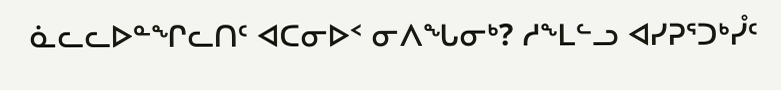ᓈᓚᓚᐅᓐᖏᓚᑎᑦ ᐊᑕᓂᐅᑉ ᓂᐱᖓᓂᒃ? ᓱᖕᒪᓪᓗ ᐊᓯᕈᕐᑐᒃᓮᑦ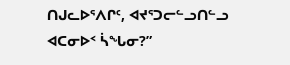ᑎᒍᓚᐅᕐᐱᒋᑦ, ᐊᔪᕐᑐᓕᓪᓗᑎᓪᓗ ᐊᑕᓂᐅᑉ ᓵᖓᓂ?”